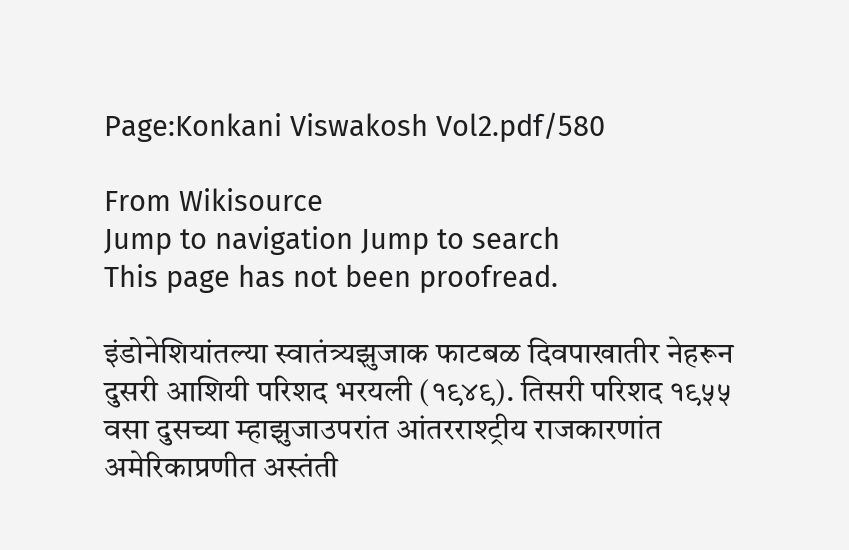Page:Konkani Viswakosh Vol2.pdf/580

From Wikisource
Jump to navigation Jump to search
This page has not been proofread.

इंडोनेशियांतल्या स्वातंत्र्यझुजाक फाटबळ दिवपाखातीर नेहरून दुसरी आशियी परिशद भरयली (१९४९). तिसरी परिशद १९५५ वसा दुसच्या म्हाझुजाउपरांत आंतरराश्ट्रीय राजकारणांत अमेरिकाप्रणीत अस्तंती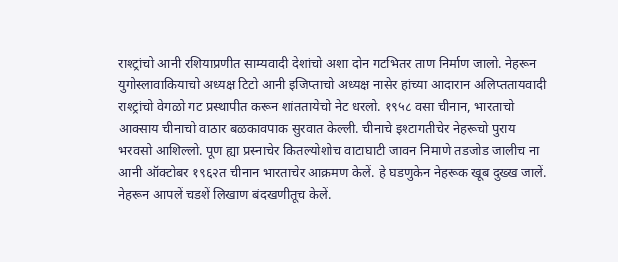राश्ट्रांचो आनी रशियाप्रणीत साम्यवादी देशांचो अशा दोन गटभितर ताण निर्माण जालो. नेहरून युगोस्लावाकियाचो अध्यक्ष टिटो आनी इजिप्ताचो अध्यक्ष नासेर हांच्या आदारान अलिप्ततायवादी राश्ट्रांचो वेगळो गट प्रस्थापीत करून शांततायेचो नेट धरलो. १९५८ वसा चीनान, भारताचो आक्साय चीनाचो वाठार बळकावपाक सुरवात केल्ली. चीनाचे इश्टागतीचेर नेहरूचो पुराय भरवसो आशिल्लो. पूण ह्या प्रस्नाचेर कितल्योशोच वाटाघाटी जावन निमाणे तडजोड जालीच ना आनी ऑक्टोबर १९६२त चीनान भारताचेर आक्रमण केलें. हे घडणुकेन नेहरूक खूब दुख्ख जालें. नेहरून आपलें चडशें लिखाण बंदखणीतूच केलें.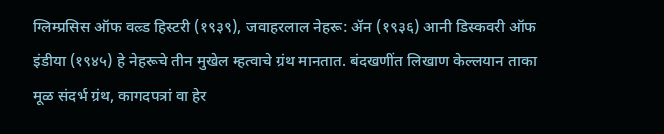ग्लिम्प्रसिस ऑफ वल्र्ड हिस्टरी (१९३९), जवाहरलाल नेहरू: ॲन (१९३६) आनी डिस्कवरी ऑफ इंडीया (१९४५) हे नेहरूचे तीन मुखेल म्हत्वाचे ग्रंथ मानतात. बंदखणींत लिखाण केल्लयान ताका मूळ संदर्भ ग्रंथ, कागदपत्रां वा हेर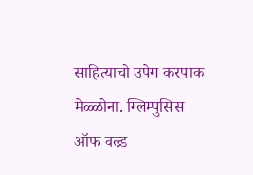साहित्याचो उपेग करपाक मेळ्ळोना. ग्लिम्पुसिस ऑफ वल्र्ड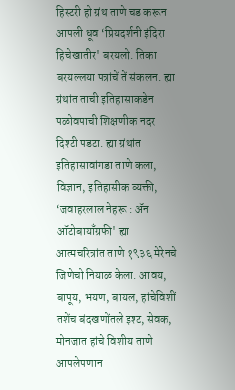हिस्टरी हो ग्रंथ ताणे चड करून आपली धूव ‘प्रियदर्शनी इंदिरा हिचेखातीर' बरयलो. तिका बरयल्लया पत्रांचें तें संकलन. ह्या ग्रंथांत ताची इतिहासाकडेन पळोवपाची शिक्षणीक नदर दिश्टी पडटा. ह्या ग्रंथांत इतिहासावांगडा ताणे कला, विज्ञान, इतिहासीक व्यक्ती, ‘जवाहरलाल नेहरू : ॲन ऑटोबायाँग्रफी' ह्या आत्मचरित्रांत ताणे १९३६ मेरेनचे जिणेचो नियाळ केला. आवय, बापूय, भयण, बायल, हांचेविशीं तशेंच बंदखणोंतले इश्ट, सेवक, मोनजात हांचे विशीय ताणे आपलेपणान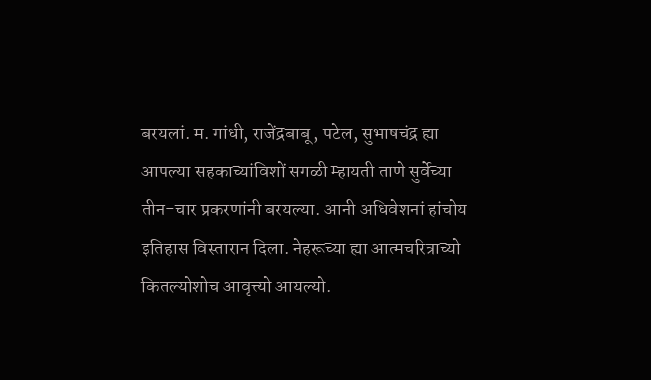बरयलां. म. गांधी, राजेंद्रबाबू, पटेल, सुभाषचंद्र ह्या आपल्या सहकाच्यांविशों सगळी म्हायती ताणे सुर्वेच्या तीन-चार प्रकरणांनी बरयल्या. आनी अधिवेशनां हांचोय इतिहास विस्तारान दिला. नेहरूच्या ह्या आत्मचरित्राच्यो कितल्योशोच आवृत्त्यो आयल्यो.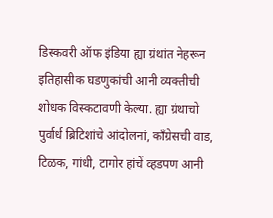डिस्कवरी ऑफ इंडिया ह्या ग्रंथांत नेहरून इतिहासीक घडणुकांची आनी व्यक्तीची शोधक विस्कटावणी केल्या. ह्या ग्रंथाचो पुर्वार्ध ब्रिटिशांचे आंदोलनां, काँग्रेसची वाड, टिळक, गांधी, टागोर हांचें व्हडपण आनी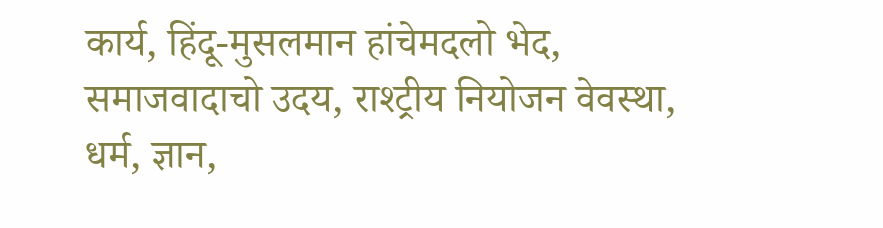कार्य, हिंदू-मुसलमान हांचेमदलो भेद, समाजवादाचो उदय, राश्ट्रीय नियोजन वेवस्था, धर्म, ज्ञान,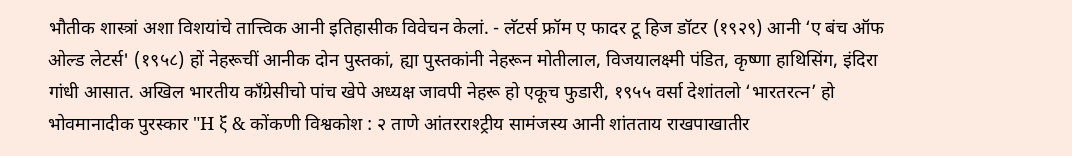भौतीक शास्त्रां अशा विशयांचे तात्त्विक आनी इतिहासीक विवेचन केलां. - लॅटर्स फ्रॉम ए फादर टू हिज डॉटर (१९२९) आनी ‘ए बंच ऑफ ओल्ड लेटर्स' (१९५८) हों नेहरूचीं आनीक दोन पुस्तकां, ह्या पुस्तकांनी नेहरून मोतीलाल, विजयालक्ष्मी पंडित, कृष्णा हाथिसिंग, इंदिरा गांधी आसात. अखिल भारतीय काँग्रेसीचो पांच खेपे अध्यक्ष जावपी नेहरू हो एकूच फुडारी, १९५५ वर्सा देशांतलो ‘भारतरत्न’ हो भोवमानादीक पुरस्कार "Η ξ & कोंकणी विश्वकोश : २ ताणे आंतरराश्ट्रीय सामंजस्य आनी शांतताय राखपाखातीर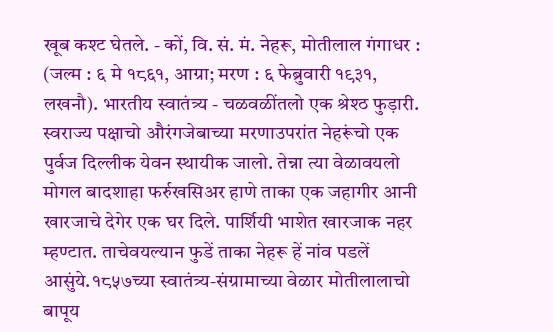खूब कश्ट घेतले. - कों, वि. सं. मं. नेहरू, मोतीलाल गंगाधर : (जल्म : ६ मे १८६१, आग्रा; मरण : ६ फेब्रुवारी १९३१, लखनौ). भारतीय स्वातंत्र्य - चळवळींतलो एक श्रेश्ठ फुड़ारी. स्वराज्य पक्षाचो औरंगजेबाच्या मरणाउपरांत नेहरूंचो एक पुर्वज दिल्लीक येवन स्थायीक जालो. तेन्ना त्या वेळावयलो मोगल बादशाहा फर्रुखसिअर हाणे ताका एक जहागीर आनी खारजाचे देगेर एक घर दिले. पार्शियी भाशेत खारजाक नहर म्हण्टात. ताचेवयल्यान फुडें ताका नेहरू हें नांव पडलें आसुंये.१८५७च्या स्वातंत्र्य-संग्रामाच्या वेळार मोतीलालाचो बापूय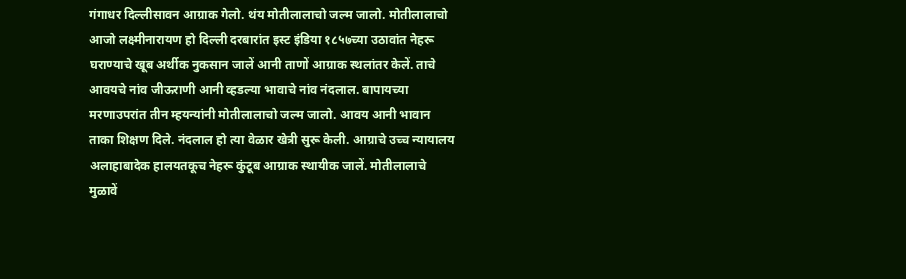गंगाधर दिल्लीसावन आग्राक गेलो. थंय मोतीलालाचो जल्म जालो. मोतीलालाचो आजो लक्ष्मीनारायण हो दिल्ली दरबारांत इस्ट इंडिया १८५७च्या उठावांत नेहरू घराण्याचे खूब अर्थीक नुकसान जालें आनी ताणों आग्राक स्थलांतर केलें. ताचे आवयचे नांव जीऊराणी आनी व्हडल्या भावाचे नांव नंदलाल. बापायच्या मरणाउपरांत तीन म्हयन्यांनी मोतीलालाचो जल्म जालो. आवय आनी भावान ताका शिक्षण दिले. नंदलाल हो त्या वेळार खेत्री सुरू केली. आग्राचे उच्च न्यायालय अलाहाबादेक हालयतकूच नेहरू कुंटूब आग्राक स्थायीक जालें. मोतीलालाचे मुळावें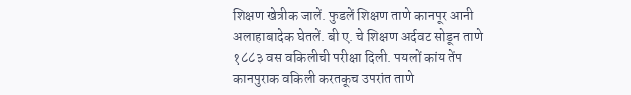शिक्षण खेत्रीक जालें. फुडलें शिक्षण ताणे कानपूर आनी अलाहाबादेक घेतलें. बी ए. चे शिक्षण अर्दवट सोडून ताणे १८८३ वस वकिलीची परीक्षा दिली. पयलों कांय तेंप कानपुराक वकिली करतकूच उपरांत ताणे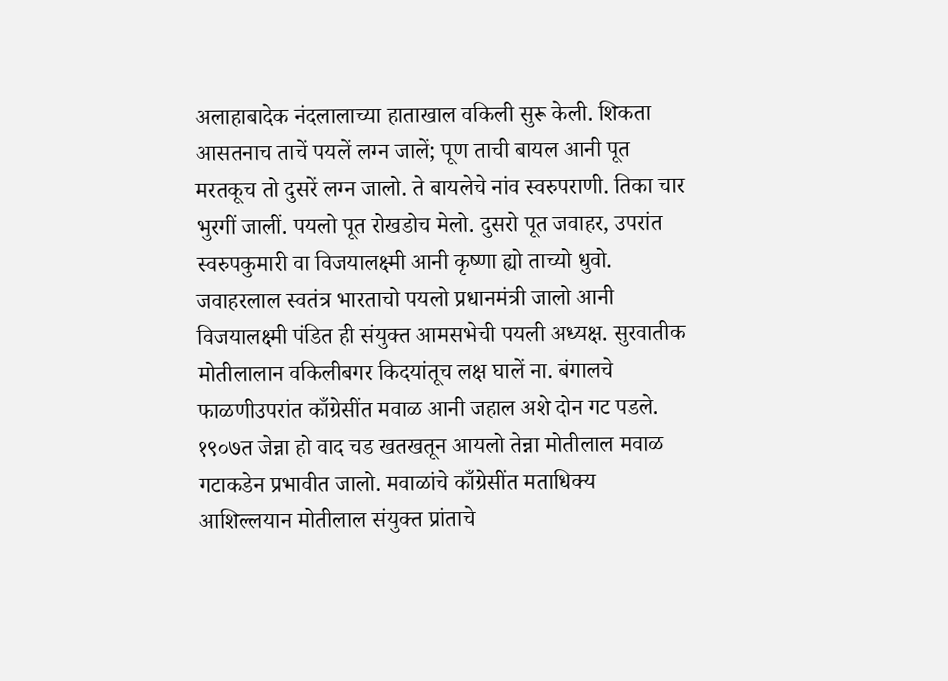अलाहाबादेक नंदलालाच्या हाताखाल वकिली सुरू केली. शिकता आसतनाच ताचें पयलें लग्न जालें; पूण ताची बायल आनी पूत मरतकूच तो दुसरें लग्न जालो. ते बायलेचे नांव स्वरुपराणी. तिका चार भुरगीं जालीं. पयलो पूत रोखडोच मेलो. दुसरो पूत जवाहर, उपरांत स्वरुपकुमारी वा विजयालक्ष्मी आनी कृष्णा ह्यो ताच्यो धुवो. जवाहरलाल स्वतंत्र भारताचो पयलो प्रधानमंत्री जालो आनी विजयालक्ष्मी पंडित ही संयुक्त आमसभेची पयली अध्यक्ष. सुरवातीक मोतीलालान वकिलीबगर किदयांतूच लक्ष घालें ना. बंगालचे फाळणीउपरांत काँग्रेसींत मवाळ आनी जहाल अशे दोन गट पडले. १९०७त जेन्ना हो वाद चड खतखतून आयलो तेन्ना मोतीलाल मवाळ गटाकडेन प्रभावीत जालो. मवाळांचे काँग्रेसींत मताधिक्य आशिल्लयान मोतीलाल संयुक्त प्रांताचे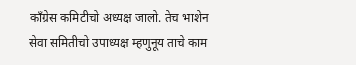काँग्रेस कमिटीचो अध्यक्ष जालो. तेच भाशेन सेवा समितीचो उपाध्यक्ष म्हणुनूय ताचे काम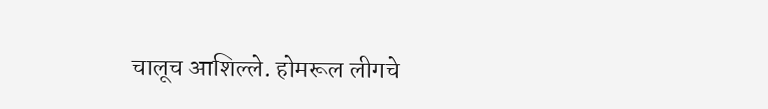चालूच आशिल्ले. होमरूल लीगचे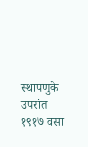स्थापणुके उपरांत १९१७ वसा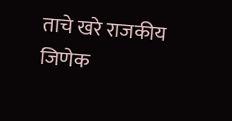ताचे खरे राजकीय जिणेक